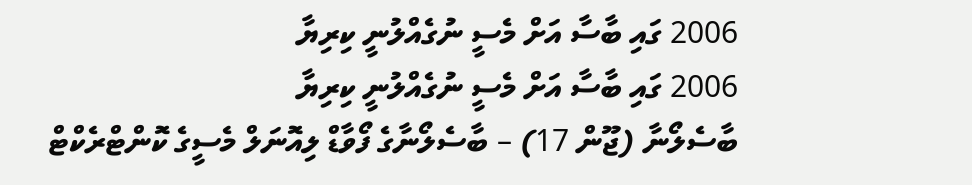2006 ގައި ބާސާ އަށް މެސީ ނުގެއްލުނީ ކިރިޔާ
2006 ގައި ބާސާ އަށް މެސީ ނުގެއްލުނީ ކިރިޔާ
ބާސެލޯނާ (ޖޫން 17) – ބާސެލޯނާގެ ފޯވާޑް ލިއޮނަލް މެސީގެ ކޮންޓްރެކްޓް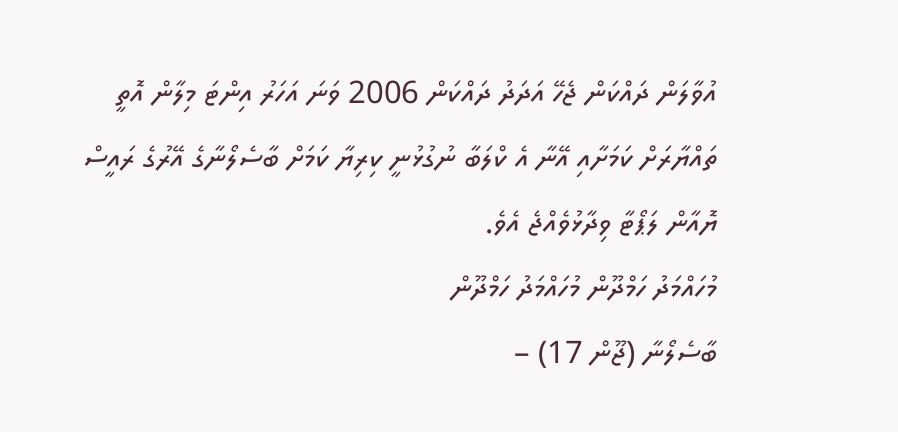އުވާލަން ދައްކަން ޖެހޭ އަދަދު ދައްކަން 2006 ވަނަ އަހަރު އިންޓަ މިލާން އޮތީ ތައްޔާރަށް ކަމަށާއި އޭނާ އެ ކްލަބާ ނުގުޅުނީ ކިރިޔާ ކަމަށް ބާސެލޯނާގެ އޭރުގެ ރައީސް ޔޮއާން ލަޕޯޓާ ވިދާޅުވެއްޖެ އެވެ.
މުހައްމަދު ހަމްދޫން މުހައްމަދު ހަމްދޫން
ބާސެލޯނާ (ޖޫން 17) –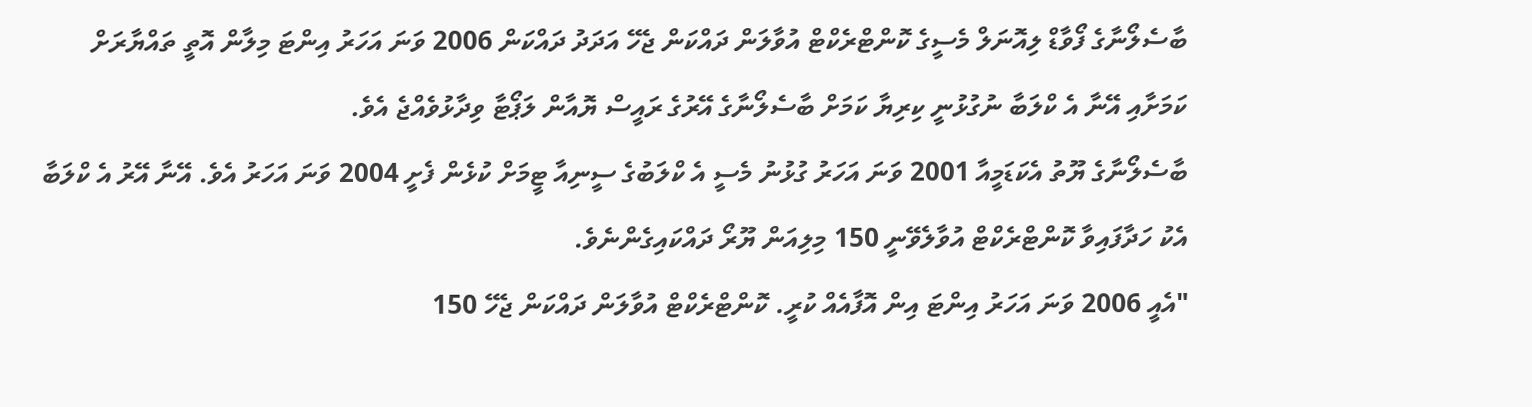ބާސެލޯނާގެ ފޯވާޑް ލިއޮނަލް މެސީގެ ކޮންޓްރެކްޓް އުވާލަން ދައްކަން ޖެހޭ އަދަދު ދައްކަން 2006 ވަނަ އަހަރު އިންޓަ މިލާން އޮތީ ތައްޔާރަށް ކަމަށާއި އޭނާ އެ ކްލަބާ ނުގުޅުނީ ކިރިޔާ ކަމަށް ބާސެލޯނާގެ އޭރުގެ ރައީސް ޔޮއާން ލަޕޯޓާ ވިދާޅުވެއްޖެ އެވެ.
ބާސެލޯނާގެ ޔޫތު އެކަޑަމީއާ 2001 ވަނަ އަހަރު ގުޅުނު މެސީ އެ ކްލަބުގެ ސީނިއާ ޓީމަށް ކުޅެން ފެށީ 2004 ވަނަ އަހަރު އެވެ. އޭނާ އޭރު އެ ކްލަބާ އެކު ހަދާފައިވާ ކޮންޓްރެކްޓް އުވާލެވޭނީ 150 މިލިއަން ޔޫރޯ ދައްކައިގެންނެވެ.
"އެއީ 2006 ވަނަ އަހަރު އިންޓަ އިން އޮފާއެއް ކުރީ. ކޮންޓްރެކްޓް އުވާލަން ދައްކަން ޖެހޭ 150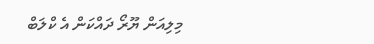މިލިއަން ޔޫރޯ ދައްކަން އެ ކްލަބް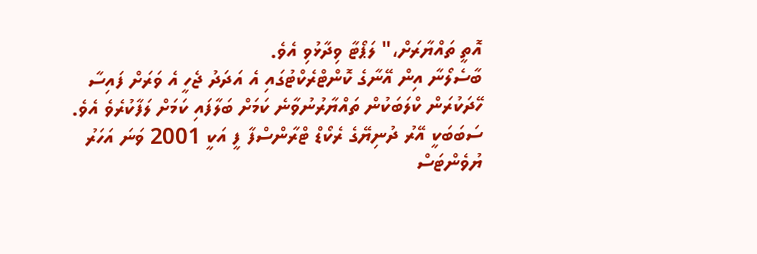އޮތީ ތައްޔާރަށް،" ލަޕޯޓާ ވިދާޅުވި އެވެ.
ބާސެލޯނާ އިން އޭނާގެ ކޮންޓްރެކްޓުގައި އެ އަދަދު ޖެހީ އެ ވަރަށް ފައިސާ ހޭދަކުރަން ކްލަބަކުން ތައްޔާރުނުވާނެ ކަމަށް ބަލާފައި ކަމަށް ލަފާކުރެވެ އެވެ. ސަބަބަކީ އޭރު ދުނިޔޭގެ ރެކޯޑް ޓްރާންސްފާ ފީ އަކީ 2001 ވަނަ އަހަރު ޔުވެންޓަސް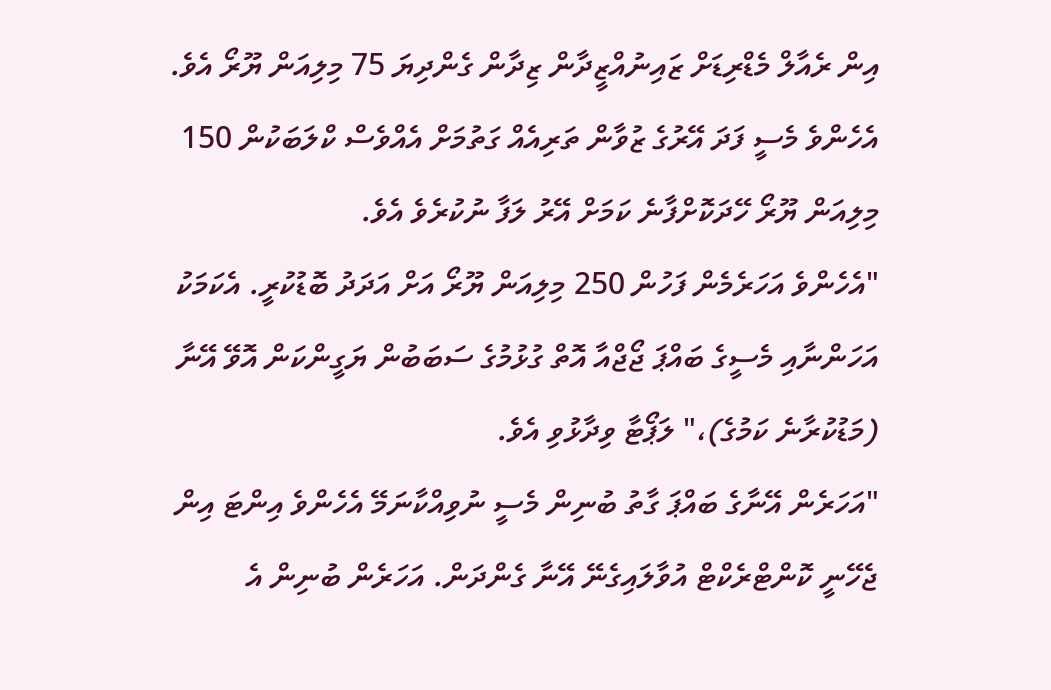އިން ރެއާލް މެޑްރިޑަށް ޒައިނުއްޒީދާން ޒިދާން ގެންދިޔަ 75 މިލިއަން ޔޫރޯ އެވެ. އެހެންވެ މެސީ ފަދަ އޭރުގެ ޒުވާން ތަރިއެއް ގަތުމަށް އެއްވެސް ކްލަބަކުން 150 މިލިއަން ޔޫރޯ ހޭދަކޮށްފާނެ ކަމަށް އޭރު ލަފާ ނުކުރެވެ އެވެ.
"އެހެންވެ އަހަރެމެން ފަހުން 250 މިލިއަން ޔޫރޯ އަށް އަދަދު ބޮޑުކުރީ. އެކަމަކު އަހަންނާއި މެސީގެ ބައްޕަ ޖޯޖްއާ އޮތް ގުޅުމުގެ ސަބަބުން ޔަގީންކަން އޮވޭ އޭނާ (މަޑުކުރާނެ ކަމުގެ)،" ލަޕޯޓާ ވިދާޅުވި އެވެ.
"އަހަރެން އޭނާގެ ބައްޕަ ގާތު ބުނިން މެސީ ނުވިއްކާނަމޭ އެހެންވެ އިންޓަ އިން ޖެހޭނީ ކޮންޓްރެކްޓް އުވާލައިގެނޭ އޭނާ ގެންދަން. އަހަރެން ބުނިން އެ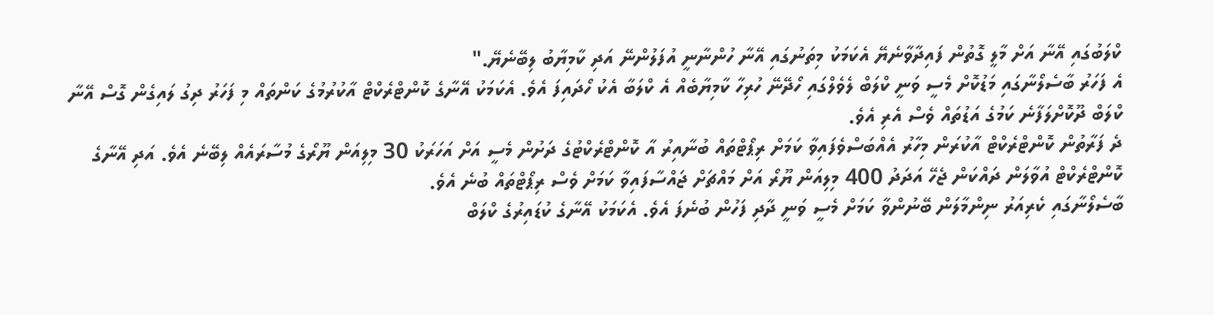ކްލަބުގައި އޭނާ އަށް މާލީ ގޮތުން ފައިދާވާނެޔޭ އެކަމަކު މިތަނުގައި އޭނާ ހުންނާނީ އުފަލުންނޭ އަދި ކާމިޔާބު ލިބޭނެޔޭ."
އެ ފަހަރު ބާސެލޯނާގައި މަޑުކޮށް މެސީ ވަނީ ކްލަބް ލެވެލްގައި ހޯދޭނޭ ހުރިހާ ކާމިޔާބެއް އެ ކްލަބާ އެކު ހޯދައިފަ އެވެ. އެކަމަކު އޭނާގެ ކޮންޓްރެކްޓް އާކުރުމުގެ ކަންތައް މި ފަހަރު ދިގު ލައިގެން ގޮސް އޭނާ ކްލަބް ދޫކޮށްލަފާނެ ކަމުގެ އަޑުތައް ވެސް އެރި އެވެ.
ދެ ފަރާތުން ކޮންޓްރެކްޓް އާކުރަން މިހާރު އެއްބަސްވެފައިވާ ކަމަށް ރިޕޯޓްތައް ބުނާއިރު އާ ކޮންޓްރެކްޓުގެ ދަށުން މެސީ އަށް އަހަރަކު 30 މިލިއަން ޔޫރޯގެ މުސާރައެއް ލިބޭނެ އެވެ. އަދި އޭނާގެ ކޮންޓްރެކްޓް އުވާލަން ދައްކަން ޖެހޭ އަދަދު 400 މިލިއަން ޔޫރޯ އަށް މައްޗަށް ޖައްސާފައިވާ ކަމަށް ވެސް ރިޕޯޓްތައް ބުނެ އެވެ.
ބާސެލޯނާގައި ކެރިއަރު ނިންމާލަން ބޭނުންވާ ކަމަށް މެސީ ވަނީ ދާދި ފަހުން ބުނެފަ އެވެ. އެކަމަކު އޭނާގެ ކުޑައިރުގެ ކްލަބް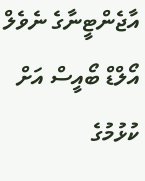އާޖެންޓީނާގެ ނެވެލް އޯލްޑް ބޯއީސް އަށް ކުޅުމުގެ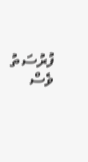ފުރުސަތު ވެސް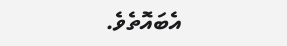އެބައޮތެވެ.